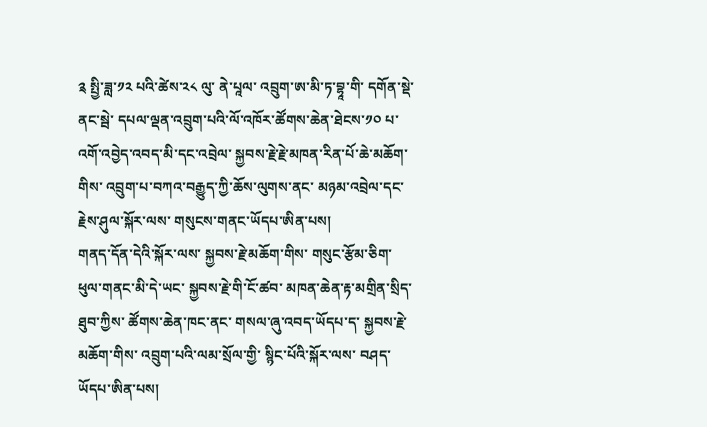༉ སྤྱི་ཟླ་༡༢ པའི་ཚེས་༢༨ ལུ་ ནེ་པཱལ་ འབྲུག་ཨ་མི་ཏ་བྷཱ་གི་ དགོན་སྡེ་ནང་སྦེ་ དཔལ་ལྡན་འབྲུག་པའི་ལོ་འཁོར་ཚོགས་ཆེན་ཐེངས་༡༠ པ་ འགོ་འབྱེད་འབད་མི་དང་འབྲེལ་ སྐྱབས་རྗེ་རྗེ་མཁན་རིན་པོ་ཆེ་མཆོག་གིས་ འབྲུག་པ་བཀའ་བརྒྱུད་ཀྱི་ཆོས་ལུགས་ནང་ མཉམ་འབྲེལ་དང་ རྗེས་ཤུལ་སྐོར་ལས་ གསུངས་གནང་ཡོདཔ་ཨིན་པས།
གནད་དོན་དེའི་སྐོར་ལས་ སྐྱབས་རྗེ་མཆོག་གིས་ གསུང་རྩོམ་ཅིག་ ཕུལ་གནང་མི་དེ་ཡང་ སྐྱབས་རྗེ་གི་ངོ་ཚབ་ མཁན་ཆེན་རྟ་མགྲིན་སྲིད་ཐུབ་ཀྱིས་ ཚོགས་ཆེན་ཁང་ནང་ གསལ་ཞུ་འབད་ཡོདཔ་ད་ སྐྱབས་རྗེ་མཆོག་གིས་ འབྲུག་པའི་ལམ་སྲོལ་གྱི་ སྙིང་པོའི་སྐོར་ལས་ བཤད་ཡོདཔ་ཨིན་པས།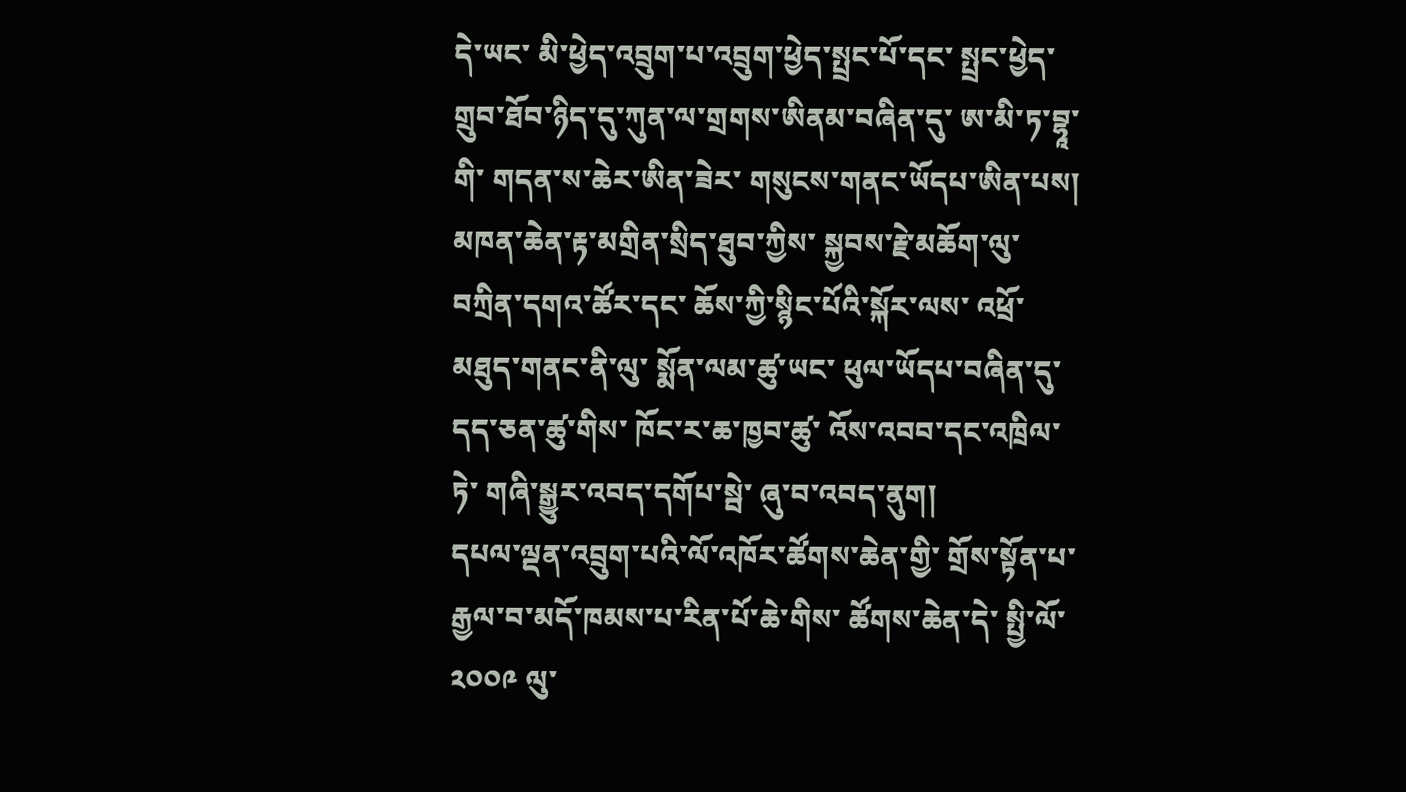དེ་ཡང་ མི་ཕྱེད་འབྲུག་པ་འབྲུག་ཕྱེད་སྤྲང་པོ་དང་ སྤྲང་ཕྱེད་གྲུབ་ཐོབ་ཉིད་དུ་ཀུན་ལ་གྲགས་ཨིནམ་བཞིན་དུ་ ཨ་མི་ཏ་བྷཱ་གི་ གདན་ས་ཆེར་ཨིན་ཟེར་ གསུངས་གནང་ཡོདཔ་ཨིན་པས།
མཁན་ཆེན་རྟ་མགྲིན་སྲིད་ཐུབ་ཀྱིས་ སྐྱབས་རྗེ་མཆོག་ལུ་ བཀྲིན་དགའ་ཚོར་དང་ ཆོས་ཀྱི་སྙིང་པོའི་སྐོར་ལས་ འཕྲོ་མཐུད་གནང་ནི་ལུ་ སྨོན་ལམ་ཚུ་ཡང་ ཕུལ་ཡོདཔ་བཞིན་དུ་ དད་ཅན་ཚུ་གིས་ ཁོང་ར་ཆ་ཁྱབ་ཚུ་ འོས་འབབ་དང་འཁྲིལ་ཏེ་ གཞི་སྒྱུར་འབད་དགོཔ་སྦེ་ ཞུ་བ་འབད་ནུག།
དཔལ་ལྡན་འབྲུག་པའི་ལོ་འཁོར་ཚོགས་ཆེན་གྱི་ གྲོས་སྟོན་པ་ རྒྱལ་བ་མདོ་ཁམས་པ་རིན་པོ་ཆེ་གིས་ ཚོགས་ཆེན་དེ་ སྤྱི་ལོ་༢༠༠༩ ལུ་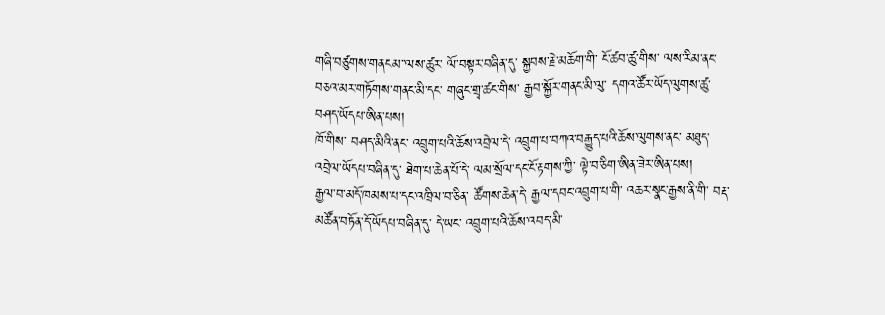གཞི་བཙུགས་གནངམ་་ལས་ཚུར་ ལོ་བསྟར་བཞིན་དུ་ སྐྱབས་རྗེ་མཆོག་གི་ ངོ་ཚབ་ཚུ་གིས་ ལས་རིམ་ནང་ བཅའ་མར་གཏོགས་གནང་མི་དང་ གཞུང་གྲྭ་ཚང་གིས་ རྒྱབ་སྐྱོར་གནང་མི་ལུ་ དགའ་ཚོར་ཡོད་ལུགས་ཚུ་ བཤད་ཡོདཔ་ཨིན་པས།
ཁོ་གིས་ བཤད་མིའི་ནང་ འབྲུག་པའི་ཆོས་འབྲེལ་དེ་ འབྲུག་པ་བཀའ་བརྒྱུད་པའི་ཆོས་ལུགས་ནང་ མཐུད་འབྲེལ་ཡོདཔ་བཞིན་དུ་ ཐེག་པ་ཆེན་པོ་དེ་ ལམ་སྲོལ་དང་ངོ་རྟགས་ཀྱི་ ལྟེ་བ་ཅིག་ཨིན་ཟེར་ཨིན་པས།
རྒྱལ་བ་མདོ་ཁམས་པ་དང་འཁྲིལ་བ་ཅིན་ ཚོགས་ཆེན་དེ་ རྒྱལ་དབང་འབྲུག་པ་གི་ འཆར་སྣང་རྒྱས་ནི་གི་ བརྡ་མཚོན་བཏོན་དོ་ཡོདཔ་བཞིན་དུ་ དེ་ཡང་ འབྲུག་པའི་ཆོས་འབད་མི་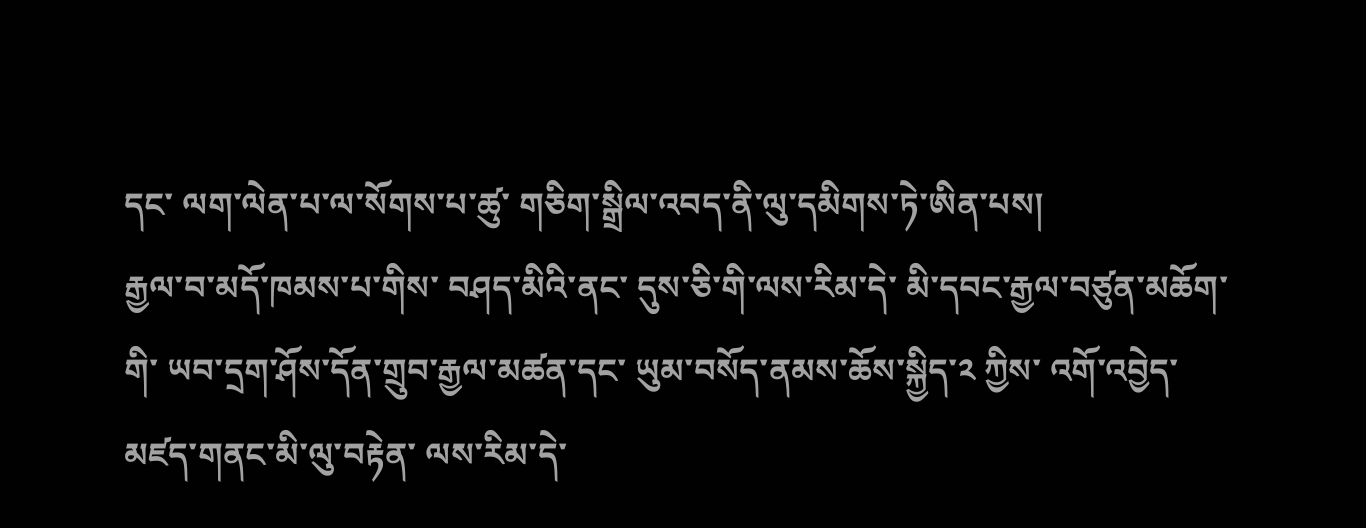དང་ ལག་ལེན་པ་ལ་སོགས་པ་ཚུ་ གཅིག་སྒྲིལ་འབད་ནི་ལུ་དམིགས་ཏེ་ཨིན་པས།
རྒྱལ་བ་མདོ་ཁམས་པ་གིས་ བཤད་མིའི་ནང་ དུས་ཅི་གི་ལས་རིམ་དེ་ མི་དབང་རྒྱལ་བཙུན་མཆོག་གི་ ཡབ་དྲག་ཤོས་དོན་གྲུབ་རྒྱལ་མཚན་དང་ ཡུམ་བསོད་ནམས་ཆོས་སྐྱིད་༢ ཀྱིས་ འགོ་འབྱེད་མཛད་གནང་མི་ལུ་བརྟེན་ ལས་རིམ་དེ་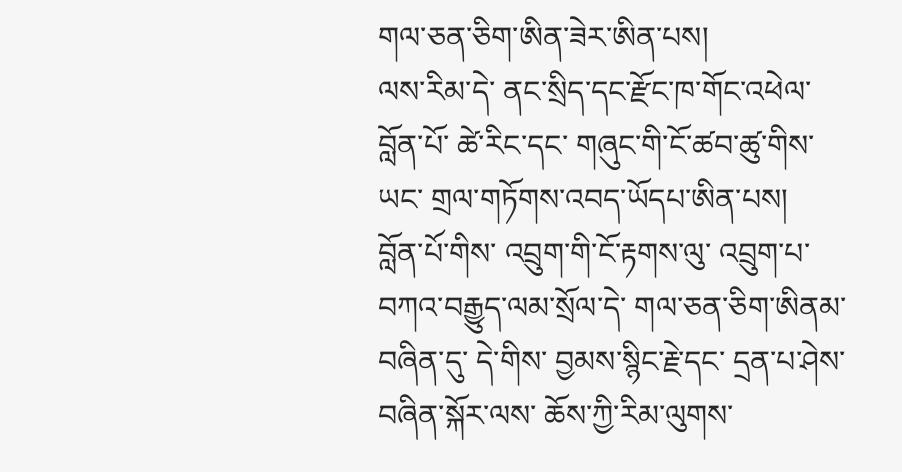གལ་ཅན་ཅིག་ཨིན་ཟེར་ཨིན་པས།
ལས་རིམ་དེ་ ནང་སྲིད་དང་རྫོང་ཁ་གོང་འཕེལ་བློན་པོ་ ཚེ་རིང་དང་ གཞུང་གི་ངོ་ཚབ་ཚུ་གིས་ཡང་ གྲལ་གཏོགས་འབད་ཡོདཔ་ཨིན་པས།
བློན་པོ་གིས་ འབྲུག་གི་ངོ་རྟགས་ལུ་ འབྲུག་པ་བཀའ་བརྒྱུད་ལམ་སྲོལ་དེ་ གལ་ཅན་ཅིག་ཨིནམ་བཞིན་དུ་ དེ་གིས་ བྱམས་སྙིང་རྗེ་དང་ དྲན་པ་ཤེས་བཞིན་སྐོར་ལས་ ཆོས་ཀྱི་རིམ་ལུགས་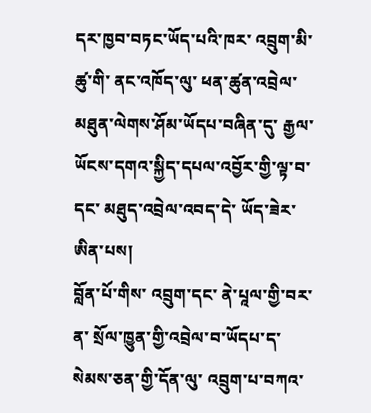དར་ཁྱབ་བཏང་ཡོད་པའི་ཁར་ འབྲུག་མི་ཚུ་གི་ ནང་འཁོད་ལུ་ ཕན་ཚུན་འབྲེལ་མཐུན་ལེགས་ཤོམ་ཡོདཔ་བཞིན་དུ་ རྒྱལ་ཡོངས་དགའ་སྐྱིད་དཔལ་འབྱོར་གྱི་ལྟ་བ་དང་ མཐུད་འབྲེལ་འབད་དེ་ ཡོད་ཟེར་ཨིན་པས།
བློན་པོ་གིས་ འབྲུག་དང་ ནེ་པཱལ་གྱི་བར་ན་ སྲོལ་ཁྱུན་གྱི་འབྲེལ་བ་ཡོདཔ་ད་ སེམས་ཅན་གྱི་དོན་ལུ་ འབྲུག་པ་བཀའ་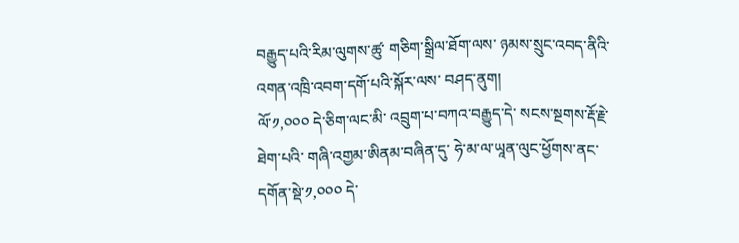བརྒྱུད་པའི་རིམ་ལུགས་ཚུ་ གཅིག་སྒྲིལ་ཐོག་ལས་ ཉམས་སྲུང་འབད་ནིའི་ འགན་འཁྲི་འབག་དགོ་པའི་སྐོར་ལས་ བཤད་ནུག།
ལོ་༡,༠༠༠ དེ་ཅིག་ལང་མི་ འབྲུག་པ་བཀའ་བརྒྱུད་དེ་ སངས་སྔགས་རྡོ་རྗེ་ཐེག་པའི་ གཞི་འགྱམ་ཨིནམ་བཞིན་དུ་ ཧེ་མ་ལ་ཡཱན་ལུང་ཕྱོགས་ནང་ དགོན་སྡེ་༡,༠༠༠ དེ་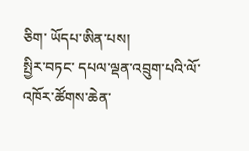ཅིག་ ཡོདཔ་ཨིན་པས།
སྤྱིར་བཏང་ དཔལ་ལྡན་འབྲུག་པའི་ལོ་འཁོར་ཚོགས་ཆེན་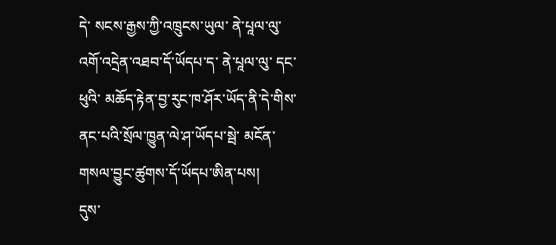དེ་ སངས་རྒྱས་ཀྱི་འཁྲུངས་ཡུལ་ ནེ་པཱལ་ལུ་ འགོ་འདྲེན་འཐབ་དོ་ཡོདཔ་ད་ ནེ་པཱལ་ལུ་ དང་ཕུའི་ མཆོད་རྟེན་བྱ་རུང་ཁ་ཤོར་ཡོད་ནི་དེ་གིས་ ནང་པའི་སྲོལ་ཁྱུན་ལེ་ཤ་ཡོདཔ་སྦེ་ མངོན་གསལ་བྱུང་ཚུགས་དོ་ཡོདཔ་ཨིན་པས།
དུས་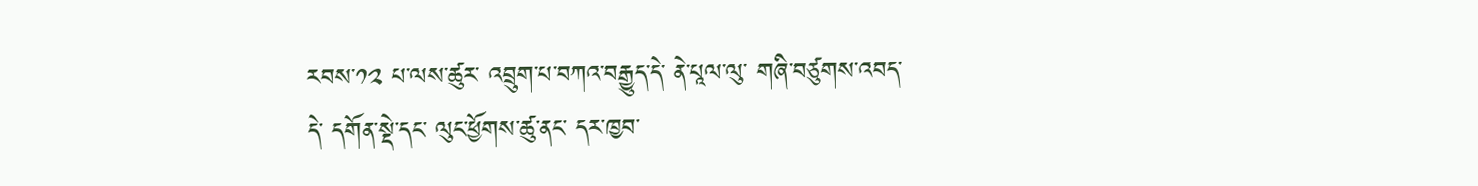རབས་༡༢ པ་ལས་ཚུར་ འབྲུག་པ་བཀའ་བརྒྱུད་དེ་ ནེ་པཱལ་ལུ་ གཞི་བཙུགས་འབད་དེ་ དགོན་སྡེ་དང་ ལུང་ཕྱོགས་ཚུ་ནང་ དར་ཁྱབ་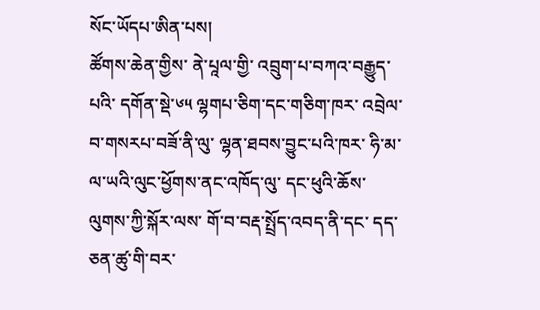སོང་ཡོདཔ་ཨིན་པས།
ཚོགས་ཆེན་གྱིས་ ནེ་པཱལ་གྱི་ འབྲུག་པ་བཀའ་བརྒྱུད་པའི་ དགོན་སྡེ་༦༥ ལྷགཔ་ཅིག་དང་གཅིག་ཁར་ འབྲེལ་བ་གསརཔ་བཟོ་ནི་ལུ་ ལྷན་ཐབས་བྱུང་པའི་ཁར་ ཧི་མ་ལ་ཡའི་ལུང་ཕྱོགས་ནང་འཁོད་ལུ་ དང་ཕུའི་ཆོས་ལུགས་ཀྱི་སྐོར་ལས་ གོ་བ་བརྡ་སྤྲོད་འབད་ནི་དང་ དད་ཅན་ཚུ་གི་བར་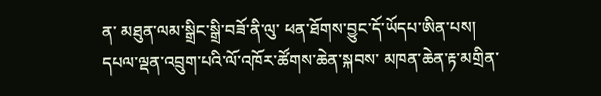ན་ མཐུན་ལམ་སྒྲིང་སྒྲི་བཟོ་ནི་ལུ་ ཕན་ཐོགས་བྱུང་དོ་ཡོདཔ་ཨིན་པས།
དཔལ་ལྡན་འབྲུག་པའི་ལོ་འཁོར་ཚོགས་ཆེན་སྐབས་ མཁན་ཆེན་རྟ་མགྲིན་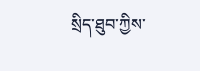སྲིད་ཐུབ་ཀྱིས་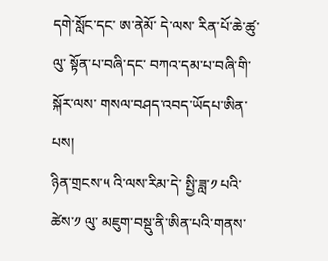དགེ་སློང་དང་ ཨ་ནེམོ་ དེ་ལས་ རིན་པོ་ཆེ་ཚུ་ལུ་ སྟོན་པ་བཞི་དང་ བཀའ་དམ་པ་བཞི་གི་སྐོར་ལས་ གསལ་བཤད་འབད་ཡོདཔ་ཨིན་པས།
ཉིན་གྲངས་༥ འི་ལས་རིམ་དེ་ སྤྱི་ཟླ་༡ པའི་ཚེས་༡ ལུ་ མཇུག་བསྡུ་ནི་ཨིན་པའི་གནས་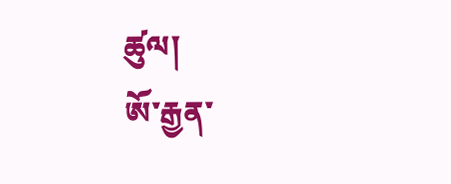ཚུལ།
ཨོ་རྒྱན་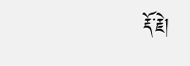རྡོ་རྗེ།